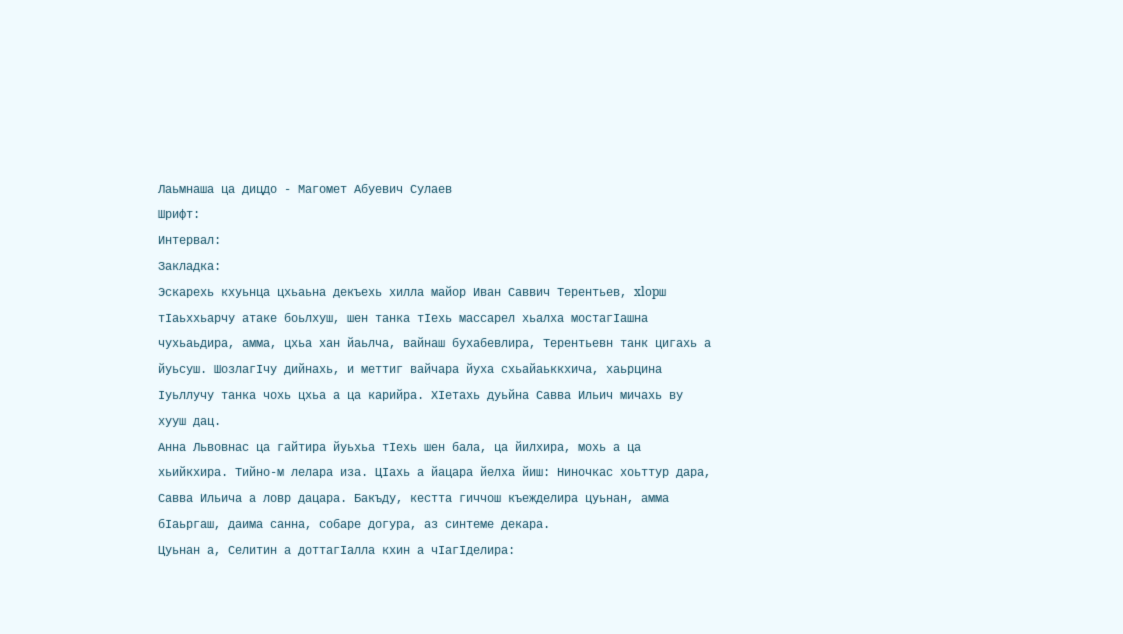Лаьмнаша ца дицдо - Магомет Абуевич Сулаев
Шрифт:
Интервал:
Закладка:
Эскарехь кхуьнца цхьаьна декъехь хилла майор Иван Саввич Терентьев, xlopш тIаьххьарчу атаке боьлхуш, шен танка тIехь массарел хьалха мостагIашна чухьаьдира, амма, цхьа хан йаьлча, вайнаш бухабевлира, Терентьевн танк цигахь а йуьсуш. ШозлагIчу дийнахь, и меттиг вайчара йуха схьайаьккхича, хаьрцина Iуьллучу танка чохь цхьа а ца карийра. ХIетахь дуьйна Савва Ильич мичахь ву хууш дац.
Анна Львовнас ца гайтира йуьхьа тIехь шен бала, ца йилхира, мохь а ца хьийкхира. Тийно-м лелара иза. ЦIахь а йацара йелха йиш: Ниночкас хоьттур дара, Савва Ильича а ловр дацара. Бакъду, кестта гиччош къежделира цуьнан, амма бIаьргаш, даима санна, собаре догура, аз синтеме декара.
Цуьнан а, Селитин а доттагIалла кхин а чIагIделира: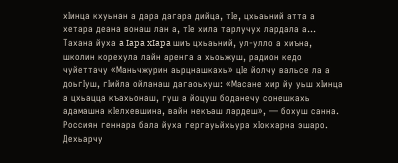хIинца кхуьнан а дара дагара дийца, тIе, цхьаьний атта а хетара деана вонаш лан а, тIе хила тарлучух лардала а…
Тахана йуха a Iapa xIapa шиъ цхьаьний, ул-улло а хиъна, школин корехула лайн аренга а хьоьжуш, радион кедо чуйеттачу «Маньчжурин аьрцнашкахь» цIе йолчу вальсе ла а доьгIуш, гIийла ойланаш дагаоьхуш: «Масане хир йу уьш хIинца а цхьацца къахьонаш, гуш а йоцуш боданечу сонешкахь адамашна кIелхевшина, вайн некъаш лардеш», — бохуш санна. Россиян геннара бала йуха гергауьйхьура хIокхарна эшаро.
Дехьарчу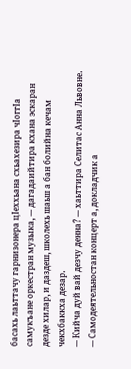басахь лаьттачу гарнизонера цIеххьана схьахезира чIоггIа самукъане оркестран музыка, — дагадаийтира кхана эскаран дезде хилар, и даздеш, школехь шаьш а бан болийна кечам чекхбаккха дезар.
— Кийча дуй вай дезчу денна? — хаьттира Селитас Анна Львовне.
— Самодеятельностан концерт а, докладчик а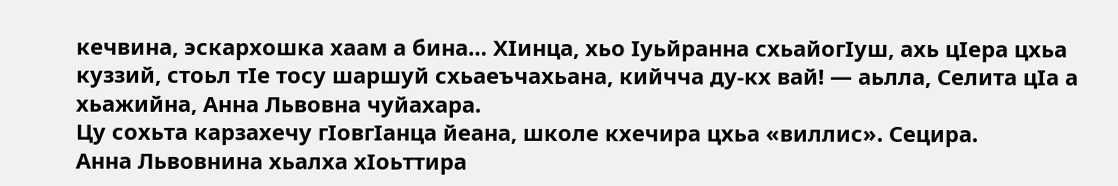кечвина, эскархошка хаам а бина… ХIинца, хьо Iуьйранна схьайогIуш, ахь цIера цхьа куззий, стоьл тIе тосу шаршуй схьаеъчахьана, кийчча ду-кх вай! — аьлла, Селита цIа а хьажийна, Анна Львовна чуйахара.
Цу сохьта карзахечу гIовгIанца йеана, школе кхечира цхьа «виллис». Сецира.
Анна Львовнина хьалха хIоьттира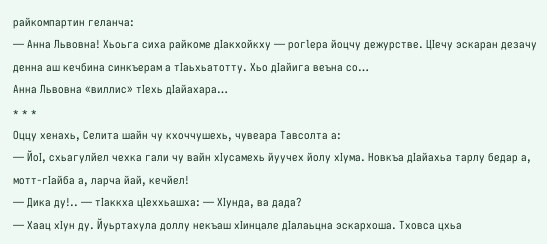райкомпартин геланча:
— Анна Львовна! Хьоьга сиха райкоме дIакхойкху — poгleра йоцчу дежурстве. ЦIечу эскаран дезачу денна аш кечбина синкъерам а тIаьхьатотту. Хьо дIайига веъна со…
Анна Львовна «виллис» тIехь дIайахара…
* * *
Оццу хенахь, Селита шайн чу кхоччушехь, чувеара Тавсолта а:
— ЙоI, схьагулйел чехка гали чу вайн хIусамехь йуучех йолу хIума. Новкъа дIайахьа тарлу бедар а, мотт-гIайбa а, ларча йай, кечйел!
— Дика ду!.. — тIаккха цIеххьашха: — ХIунда, ва дада?
— Хаац хIун ду. Йуьртахула доллу некъаш хIинцале дIалаьцна эскархоша. Тховса цхьа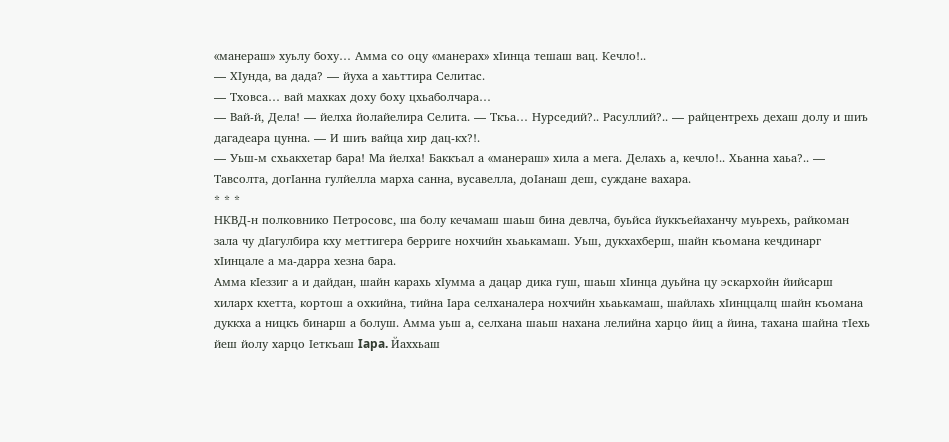«манераш» хуьлу боху… Амма со оцу «манерах» хIинца тешаш вац. Кечло!..
— ХIунда, ва дада? — йуха а хаьттира Селитас.
— Тховса… вай махках доху боху цхьаболчара…
— Вай-й, Дела! — йелха йолайелира Селита. — Ткъа… Нурседий?.. Расуллий?.. — райцентрехь дехаш долу и шиъ дагадеара цунна. — И шиъ вайца хир дац-кх?!.
— Уьш-м схьакхетар бара! Ма йелха! Баккъал а «манераш» хила а мега. Делахь а, кечло!.. Хьанна хаьа?.. — Тавсолта, догIанна гулйелла марха санна, вусавелла, доIанаш деш, суждане вахара.
* * *
НКВД-н полковнико Петросовс, ша болу кечамаш шаьш бина девлча, буьйса йуккъейаханчу муьрехь, райкоман зала чу дIагулбира кху меттигера берриге нохчийн хьаькамаш. Уьш, дукхахберш, шайн къомана кечдинарг хIинцале а ма-дарра хезна бара.
Амма кIеззиг а и дайдан, шайн карахь хIумма а дацар дика гуш, шаьш хIинца дуьйна цу эскархойн йийсарш хиларх кхетта, кортош а охкийна, тийна Iара селханалера нохчийн хьаькамаш, шайлахь хIинццалц шайн къомана дуккха а ницкъ бинарш а болуш. Амма уьш а, селхана шаьш нахана лелийна харцо йиц а йина, тахана шайна тIехь йеш йолу харцо Iеткъаш Iapa. Йаххьаш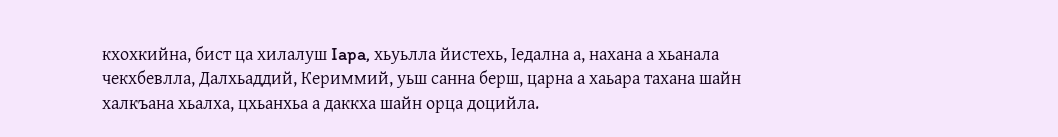кхохкийна, бист ца хилалуш Iapa, хьуьлла йистехь, Iедална а, нахана а хьанала чекхбевлла, Далхьаддий, Кериммий, уьш санна берш, царна а хаьара тахана шайн халкъана хьалха, цхьанхьа а даккха шайн орца доцийла.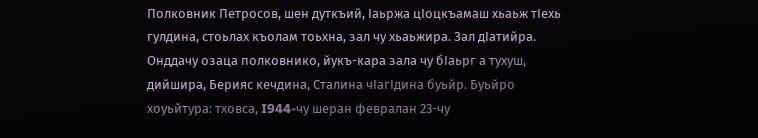Полковник Петросов, шен дуткъий, Iаьржа цIоцкъамаш хьаьж тIехь гулдина, стоьлах къолам тоьхна, зал чу хьаьжира. Зал дIатийра.
Онддачу озаца полковнико, йукъ-кара зала чу бIаьрг а тухуш, дийшира, Берияс кечдина, Сталина чIагIдина буьйр. Буьйро хоуьйтура: тховса, I944-чу шеран февралан 23-чу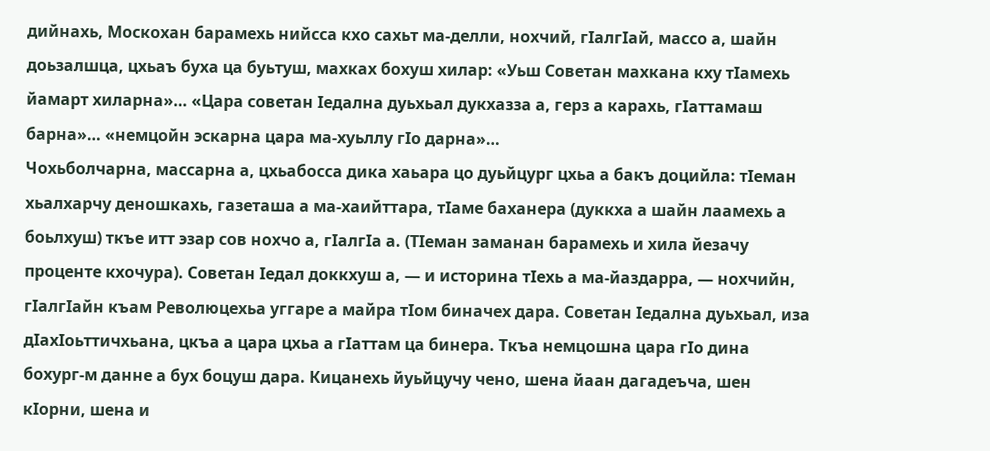дийнахь, Москохан барамехь нийсса кхо сахьт ма-делли, нохчий, гIалгIай, массо а, шайн доьзалшца, цхьаъ буха ца буьтуш, махках бохуш хилар: «Уьш Советан махкана кху тIамехь йамарт хиларна»… «Цара советан Iедална дуьхьал дукхазза а, герз а карахь, гIаттамаш барна»… «немцойн эскарна цара ма-хуьллу гIo дарна»…
Чохьболчарна, массарна а, цхьабосса дика хаьара цо дуьйцург цхьа а бакъ доцийла: тIеман хьалхарчу деношкахь, газеташа а ма-хаийттара, тIаме баханера (дуккха а шайн лаамехь а боьлхуш) ткъе итт эзар сов нохчо а, гIалгIа а. (ТIеман заманан барамехь и хила йезачу проценте кхочура). Советан Iедал доккхуш а, — и историна тIехь а ма-йаздарра, — нохчийн, гIалгIайн къам Революцехьа уггаре а майра тIом биначех дара. Советан Iедална дуьхьал, иза дIахIоьттичхьана, цкъа а цара цхьа а гIаттам ца бинера. Ткъа немцошна цара гIo дина бохург-м данне а бух боцуш дара. Кицанехь йуьйцучу чено, шена йаан дагадеъча, шен кIорни, шена и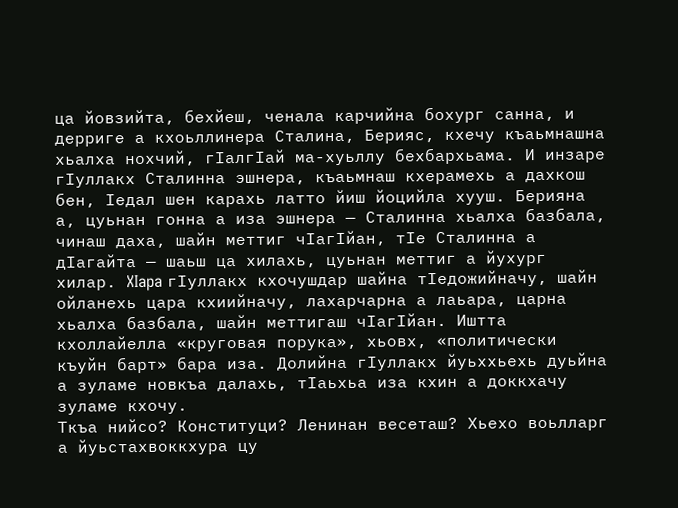ца йовзийта, бехйеш, ченала карчийна бохург санна, и дерриге а кхоьллинера Сталина, Берияс, кхечу къаьмнашна хьалха нохчий, гIалгIай ма-хуьллу бехбархьама. И инзаре гIуллакх Сталинна эшнера, къаьмнаш кхерамехь а дахкош бен, Iедал шен карахь латто йиш йоцийла хууш. Берияна а, цуьнан гонна а иза эшнера — Сталинна хьалха базбала, чинаш даха, шайн меттиг чIагIйан, тIе Сталинна а дIагайта — шаьш ца хилахь, цуьнан меттиг а йухург хилар. XIapa гIуллакх кхочушдар шайна тIедожийначу, шайн ойланехь цара кхиийначу, лахарчарна а лаьара, царна хьалха базбала, шайн меттигаш чIагIйан. Иштта кхоллайелла «круговая порука», хьовх, «политически къуйн барт» бара иза. Долийна гIуллакх йуьххьехь дуьйна а зуламе новкъа далахь, тIаьхьа иза кхин а доккхачу зуламе кхочу.
Ткъа нийсо? Конституци? Ленинан весеташ? Хьехо воьлларг а йуьстахвоккхура цу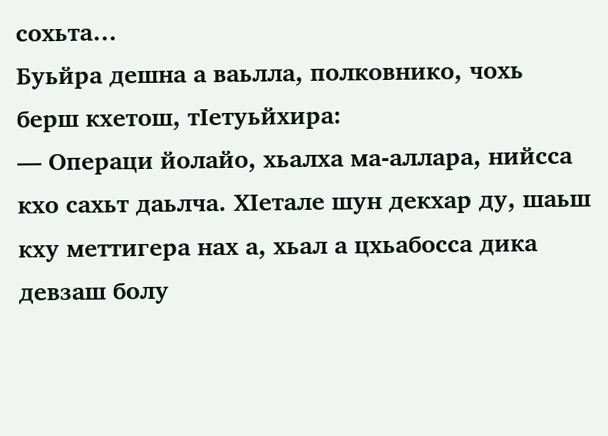сохьта…
Буьйра дешна а ваьлла, полковнико, чохь берш кхетош, тIетуьйхира:
— Операци йолайо, хьалха ма-аллара, нийсса кхо сахьт даьлча. ХIетале шун декхар ду, шаьш кху меттигера нах а, хьал а цхьабосса дика девзаш болу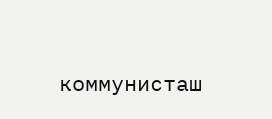коммунисташ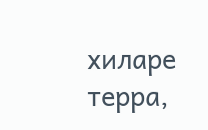хиларе терра,